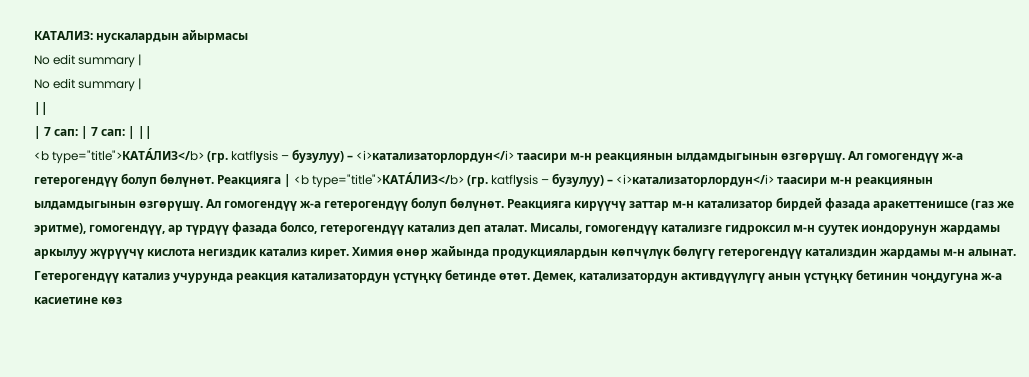КАТАЛИЗ: нускалардын айырмасы
No edit summary |
No edit summary |
||
| 7 сап: | 7 сап: | ||
<b type="title">КАТА́ЛИЗ</b> (гр. katflуsis – бузулуу) – <i>катализаторлордун</i> таасири м-н реакциянын ылдамдыгынын өзгөрүшү. Ал гомогендүү ж-а гетерогендүү болуп бөлүнөт. Реакцияга | <b type="title">КАТА́ЛИЗ</b> (гр. katflуsis – бузулуу) – <i>катализаторлордун</i> таасири м-н реакциянын ылдамдыгынын өзгөрүшү. Ал гомогендүү ж-а гетерогендүү болуп бөлүнөт. Реакцияга кирүүчү заттар м-н катализатор бирдей фазада аракеттенишсе (газ же эритме), гомогендүү, ар түрдүү фазада болсо, гетерогендүү катализ деп аталат. Мисалы, гомогендүү катализге гидроксил м-н суутек иондорунун жардамы аркылуу жүрүүчү кислота негиздик катализ кирет. Химия өнөр жайында продукциялардын көпчүлүк бөлүгү гетерогендүү катализдин жардамы м-н алынат. Гетерогендүү катализ учурунда реакция катализатордун үстүңкү бетинде өтөт. Демек, катализатордун активдүүлүгү анын үстүңкү бетинин чоңдугуна ж-а касиетине көз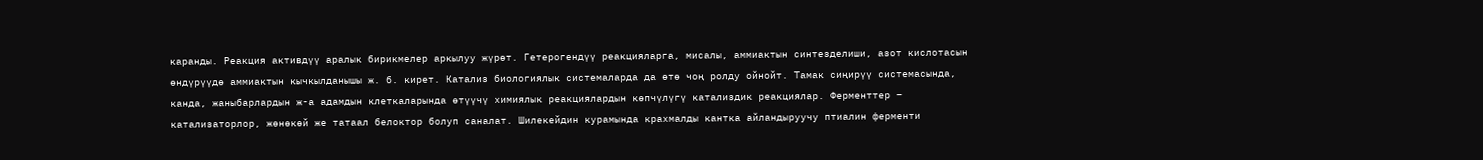каранды. Реакция активдүү аралык бирикмелер аркылуу жүрөт. Гетерогендүү реакцияларга, мисалы, аммиактын синтезделиши, азот кислотасын өндүрүүдө аммиактын кычкылданышы ж. б. кирет. Катализ биологиялык системаларда да өтө чоң ролду ойнойт. Тамак сиңирүү системасында, канда, жаныбарлардын ж-а адамдын клеткаларында өтүүчү химиялык реакциялардын көпчүлүгү катализдик реакциялар. Ферменттер – катализаторлор, жөнөкөй же татаал белоктор болуп саналат. Шилекейдин курамында крахмалды кантка айландыруучу птиалин ферменти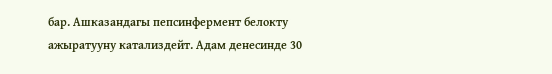бар. Ашказандагы пепсинфермент белокту ажыратууну катализдейт. Адам денесинде 30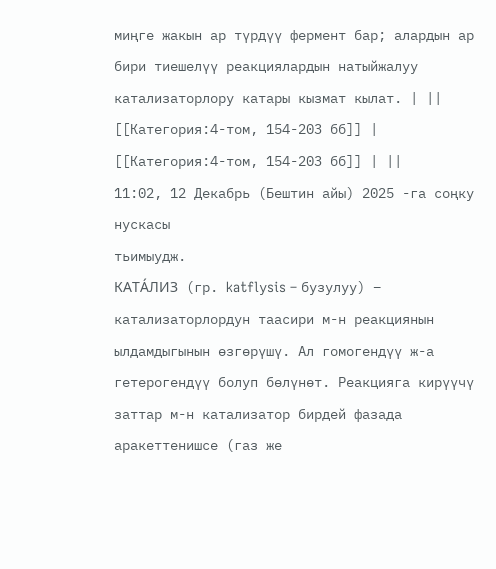миңге жакын ар түрдүү фермент бар; алардын ар бири тиешелүү реакциялардын натыйжалуу катализаторлору катары кызмат кылат. | ||
[[Категория:4-том, 154-203 бб]] | [[Категория:4-том, 154-203 бб]] | ||
11:02, 12 Декабрь (Бештин айы) 2025 -га соңку нускасы
тьимыудж.
КАТА́ЛИЗ (гр. katflуsis – бузулуу) – катализаторлордун таасири м-н реакциянын ылдамдыгынын өзгөрүшү. Ал гомогендүү ж-а гетерогендүү болуп бөлүнөт. Реакцияга кирүүчү заттар м-н катализатор бирдей фазада аракеттенишсе (газ же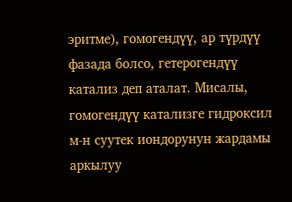эритме), гомогендүү, ар түрдүү фазада болсо, гетерогендүү катализ деп аталат. Мисалы, гомогендүү катализге гидроксил м-н суутек иондорунун жардамы аркылуу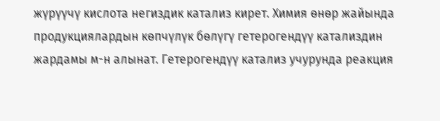жүрүүчү кислота негиздик катализ кирет. Химия өнөр жайында продукциялардын көпчүлүк бөлүгү гетерогендүү катализдин жардамы м-н алынат. Гетерогендүү катализ учурунда реакция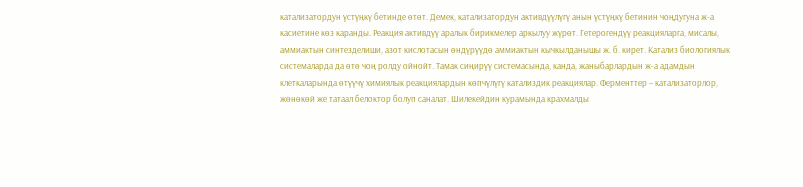катализатордун үстүңкү бетинде өтөт. Демек, катализатордун активдүүлүгү анын үстүңкү бетинин чоңдугуна ж-а касиетине көз каранды. Реакция активдүү аралык бирикмелер аркылуу жүрөт. Гетерогендүү реакцияларга, мисалы, аммиактын синтезделиши, азот кислотасын өндүрүүдө аммиактын кычкылданышы ж. б. кирет. Катализ биологиялык системаларда да өтө чоң ролду ойнойт. Тамак сиңирүү системасында, канда, жаныбарлардын ж-а адамдын клеткаларында өтүүчү химиялык реакциялардын көпчүлүгү катализдик реакциялар. Ферменттер – катализаторлор, жөнөкөй же татаал белоктор болуп саналат. Шилекейдин курамында крахмалды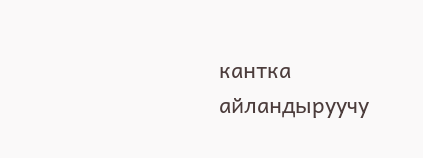кантка айландыруучу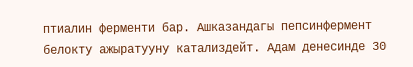птиалин ферменти бар. Ашказандагы пепсинфермент белокту ажыратууну катализдейт. Адам денесинде 30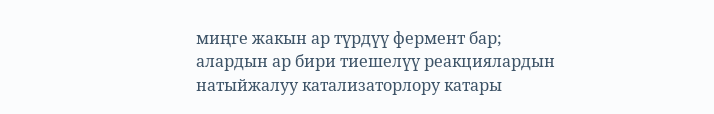миңге жакын ар түрдүү фермент бар; алардын ар бири тиешелүү реакциялардын натыйжалуу катализаторлору катары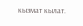кызмат кылат.